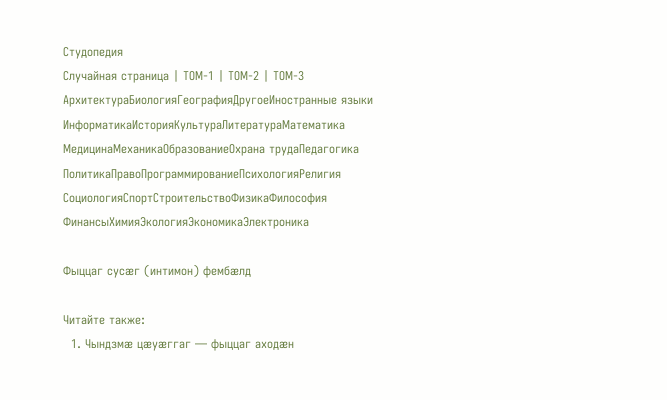Студопедия
Случайная страница | ТОМ-1 | ТОМ-2 | ТОМ-3
АрхитектураБиологияГеографияДругоеИностранные языки
ИнформатикаИсторияКультураЛитератураМатематика
МедицинаМеханикаОбразованиеОхрана трудаПедагогика
ПолитикаПравоПрограммированиеПсихологияРелигия
СоциологияСпортСтроительствоФизикаФилософия
ФинансыХимияЭкологияЭкономикаЭлектроника

Фыццаг сусæг (интимон) фембæлд

Читайте также:
  1. Чындзмæ цæуæггаг — фыццаг аходæн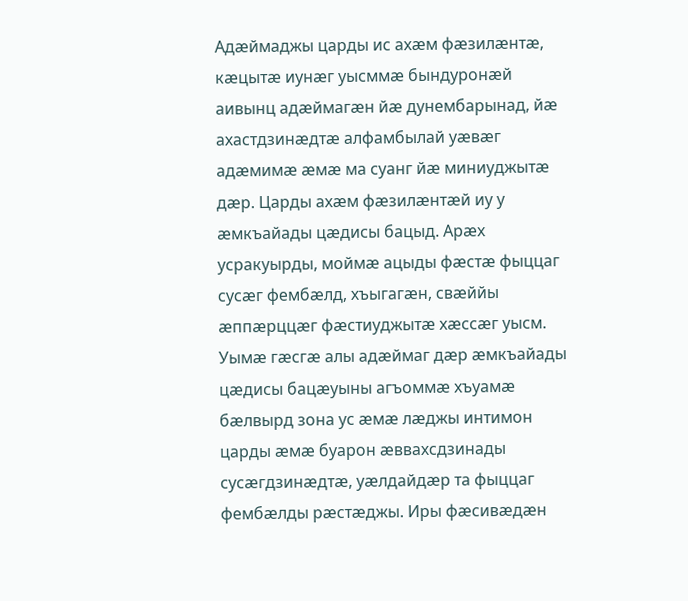Адæймаджы царды ис ахæм фæзилæнтæ, кæцытæ иунæг уысммæ бындуронæй аивынц адæймагæн йæ дунембарынад, йæ ахастдзинæдтæ алфамбылай уæвæг адæмимæ æмæ ма суанг йæ миниуджытæ дæр. Царды ахæм фæзилæнтæй иу у æмкъайады цæдисы бацыд. Арæх усракуырды, моймæ ацыды фæстæ фыццаг сусæг фембæлд, хъыгагæн, свæййы æппæрццæг фæстиуджытæ хæссæг уысм. Уымæ гæсгæ алы адæймаг дæр æмкъайады цæдисы бацæуыны агъоммæ хъуамæ бæлвырд зона ус æмæ лæджы интимон царды æмæ буарон æввахсдзинады сусæгдзинæдтæ, уæлдайдæр та фыццаг фембæлды рæстæджы. Иры фæсивæдæн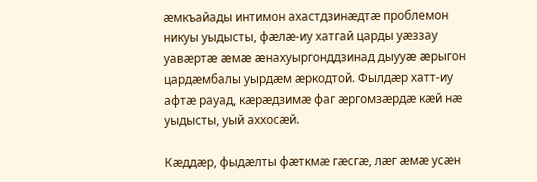æмкъайады интимон ахастдзинæдтæ проблемон никуы уыдысты, фæлæ-иу хатгай царды уæззау уавæртæ æмæ æнахуыргонддзинад дыууæ æрыгон цардæмбалы уырдæм æркодтой. Фылдæр хатт-иу афтæ рауад, кæрæдзимæ фаг æргомзæрдæ кæй нæ уыдысты, уый аххосæй.

Кæддæр, фыдæлты фæткмæ гæсгæ, лæг æмæ усæн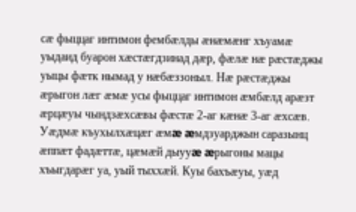сæ фыццаг интимон фембæлды æнæмæнг хъуамæ уыдаид буарон хæстæгдзинад дæр, фæлæ нæ рæстæджы уыцы фæтк нымад у нæбæззоныл. Нæ рæстæджы æрыгон лæг æмæ усы фыццаг интимон æмбæлд арæзт æрцæуы чындзæхсæвы фæстæ 2-аг кæнæ 3-аг æхсæв. Уæдмæ къухылхæцæг æмæ æмдзуарджын саразынц æппæт фадæттæ, цæмæй дыууæ æрыгоны мацы хъыгдарæг уа, уый тыххæй. Куы бахъæуы, уæд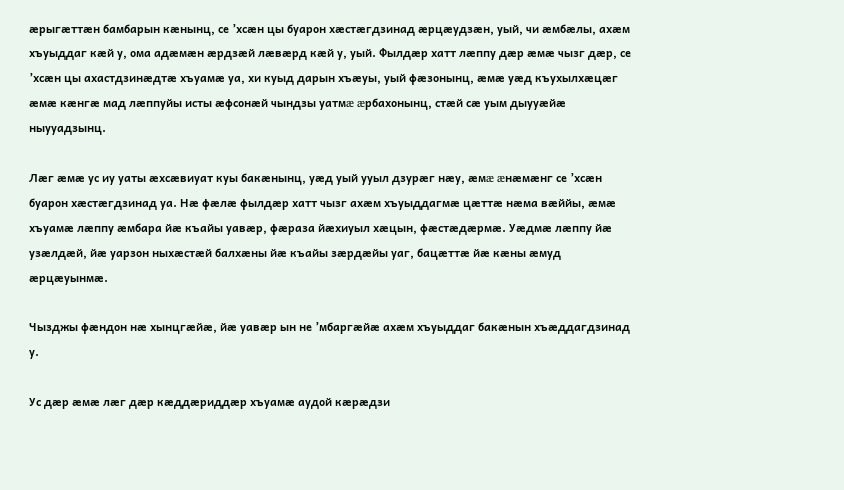æрыгæттæн бамбарын кæнынц, се ’хсæн цы буарон хæстæгдзинад æрцæудзæн, уый, чи æмбæлы, ахæм хъуыддаг кæй у, ома адæмæн æрдзæй лæвæрд кæй у, уый. Фылдæр хатт лæппу дæр æмæ чызг дæр, се ’хсæн цы ахастдзинæдтæ хъуамæ уа, хи куыд дарын хъæуы, уый фæзонынц, æмæ уæд къухылхæцæг æмæ кæнгæ мад лæппуйы исты æфсонæй чындзы уатмæ æрбахонынц, стæй сæ уым дыууæйæ ныууадзынц.

Лæг æмæ ус иу уаты æхсæвиуат куы бакæнынц, уæд уый ууыл дзурæг нæу, æмæ æнæмæнг се ’хсæн буарон хæстæгдзинад уа. Нæ фæлæ фылдæр хатт чызг ахæм хъуыддагмæ цæттæ нæма вæййы, æмæ хъуамæ лæппу æмбара йæ къайы уавæр, фæраза йæхиуыл хæцын, фæстæдæрмæ. Уæдмæ лæппу йæ узæлдæй, йæ уарзон ныхæстæй балхæны йæ къайы зæрдæйы уаг, бацæттæ йæ кæны æмуд æрцæуынмæ.

Чызджы фæндон нæ хынцгæйæ, йæ уавæр ын не ’мбаргæйæ ахæм хъуыддаг бакæнын хъæддагдзинад у.

Ус дæр æмæ лæг дæр кæддæриддæр хъуамæ аудой кæрæдзи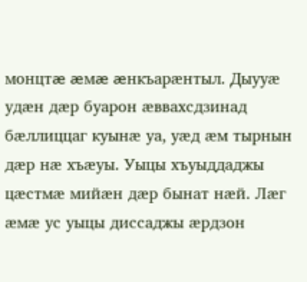монцтæ æмæ æнкъарæнтыл. Дыууæ удæн дæр буарон æввахсдзинад бæллиццаг куынæ уа, уæд æм тырнын дæр нæ хъæуы. Уыцы хъуыддаджы цæстмæ мийæн дæр бынат нæй. Лæг æмæ ус уыцы диссаджы æрдзон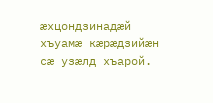æхцондзинадæй хъуамæ кæрæдзийæн сæ узæлд хъарой.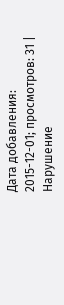Дата добавления: 2015-12-01; просмотров: 31 | Нарушение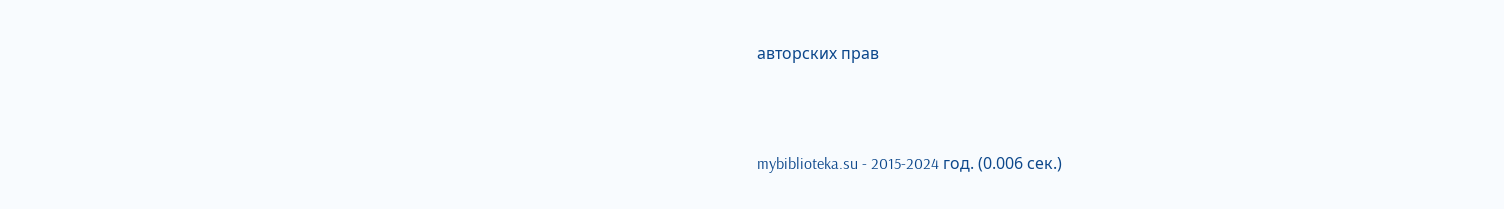авторских прав



mybiblioteka.su - 2015-2024 год. (0.006 сек.)